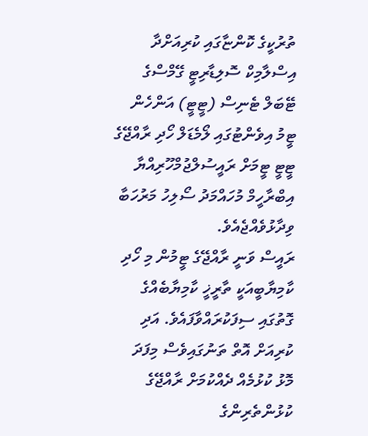ތުރުކީގެ ކޮންޏާގައި ކުރިއަށްދާ އިސްލާމިކް ސޮލިޑާރިޓީ ގޭމްސްގެ ޓޭބަލް ޓެނިސް (ޓީޓީ) އަންހެން ޓީމު އިވެންޓުގައި ލޯމެޑަލް ހޯދި ރާއްޖޭގެ ޓީޓީ ޓީމަށް ރައީސުލްޖުމްހޫރިއްޔާ އިބްރާހީމް މުހައްމަދު ސޯލިހު މަރުހަބާ ވިދާޅުވެއްޖެއެވެ.
ރައީސް ވަނީ ރާއްޖޭގެ ޓީމުން މި ހޯދި ކާމިޔާބީއަކީ ތާރީޚީ ކާމިޔާބެއްގެ ގޮތުގައި ސިފަކުރައްވާފައެވެ. އަދި ކުރިއަށް އޮތް ތަނުގައިވެސް މިފަދަ މޮޅު ކުޅުމެއް ދެއްކުމަށް ރާއްޖޭގެ ކުޅުންތެރިންގެ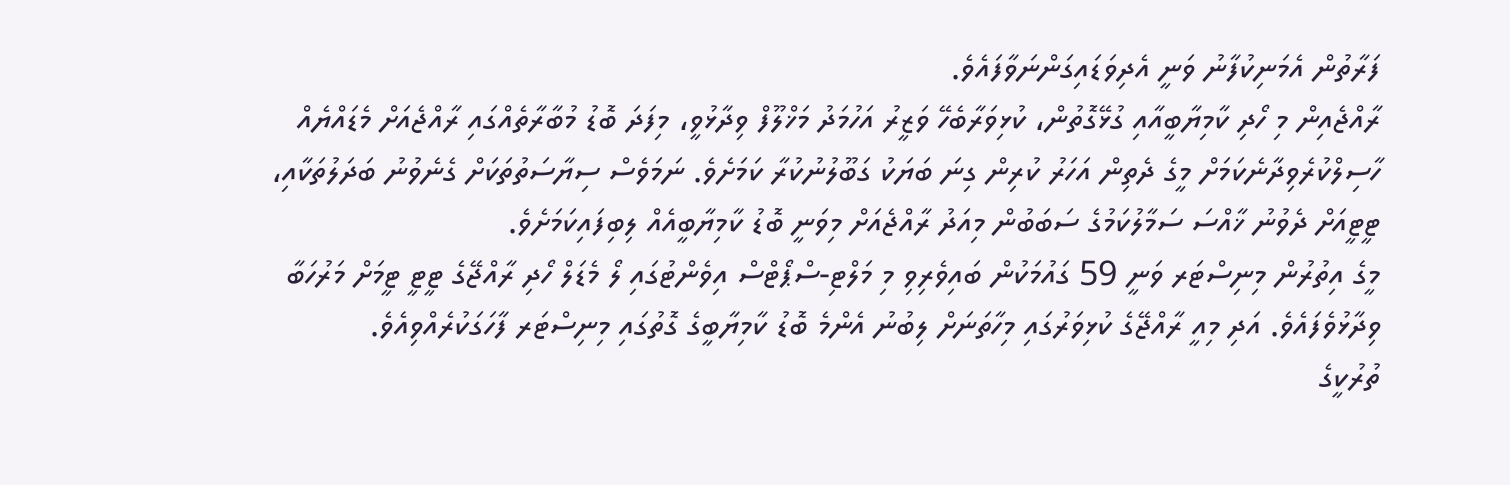ފަރާތުން އެމަނިކުފާނު ވަނީ އެދިވަޑައިގަންނަވާފައެވެ.
ރާއްޖެއިން މި ހޯދި ކާމިޔާބީއާއި ގުޅޭގޮތުން، ކުޅިވަރާބެހޭ ވަޒީރު އަހުމަދު މަޚްލޫފް ވިދާޅުވީ، މިފަދަ ބޮޑު މުބާރާތެއްގައި ރާއްޖެއަށް މެޑައްޔެއް ހާސިލްކުރެވިދާނެކަމަށް މީގެ ދެތިން އަހަރު ކުރިން ގިނަ ބަޔަކު ގަބޫލުނުކުރާ ކަމަށެވެ. ނަމަވެސް ސިޔާސަތުތަކަށް ގެނެވުނު ބަދަލުތަކާއި، ޓީޓީއަށް ދެވުނު ޚާއްސަ ސަމާލުކަމުގެ ސަބަބުން މިއަދު ރާއްޖެއަށް މިވަނީ ބޮޑު ކާމިޔާބީއެއް ލިބިފައިކަމަށެވެ.
މީގެ އިތުރުން މިނިސްޓަރ ވަނީ 59 ގައުމަކުން ބައިވެރިވި މި މަލްޓި-ސްޕޯޓްސް އިވެންޓުގައި ލޯ މެޑަލް ހޯދި ރާއްޖޭގެ ޓީޓީ ޓީމަށް މަރުހަބާ ވިދާޅުވެފައެވެ. އަދި މިއީ ރާއްޖޭގެ ކުޅިވަރުގައި މިހާތަނަށް ލިބުނު އެންމެ ބޮޑު ކާމިޔާބީގެ ގޮތުގައި މިނިސްޓަރ ފާހަގަކުރެއްވިއެވެ.
ތުރުކީގެ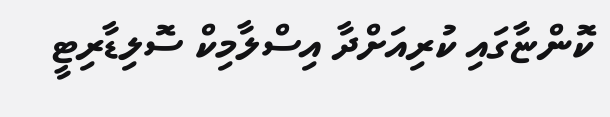ކޮންޏާގައި ކުރިއަށްދާ އިސްލާމިކް ސޮލިޑާރިޓީ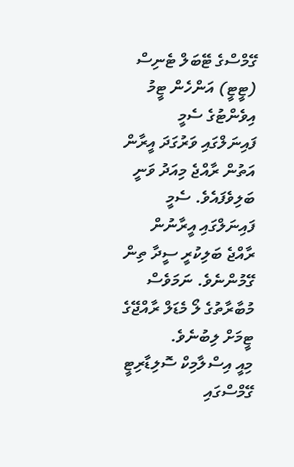ގޭމްސްގެ ޓޭބަލް ޓެނިސް (ޓީޓީ) އަންހެން ޓީމު އިވެންޓުގެ ސެމީ ފައިނަލްގައި ވަރުގަދަ އީރާން އަތުން ރާއްޖެ މިއަދު ވަނީ ބަލިވެފައެވެ. ސެމީ ފައިނަލްގައި އީރާނުން ރާއްޖެ ބަލިކުރީ ސީދާ ތިން ގޭމުންނެވެ. ނަމަވެސް މުބާރާތުގެ ލޯ މެޑަލް ރާއްޖޭގެ ޓީމަށް ލިބުނެވެ.
މިއީ އިސްލާމިކް ސޮލިޑާރިޓީ ގޭމްސްގައި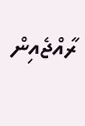ރާއްޖެއިން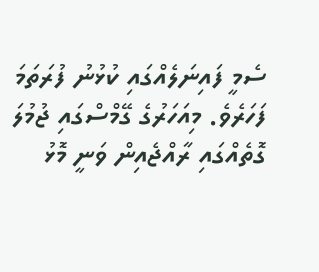ސެމީ ފައިނަލެއްގައި ކުޅުނު ފުރަތަމަ ފަހަރެވެ. މިއަހަރުގެ ގޭމްސްގައި ޖުމުލަ ގޮތެއްގައި ރާއްޖެއިން ވަނީ މޮޅު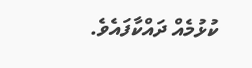ކުޅުމެއް ދައްކާފައެވެ.